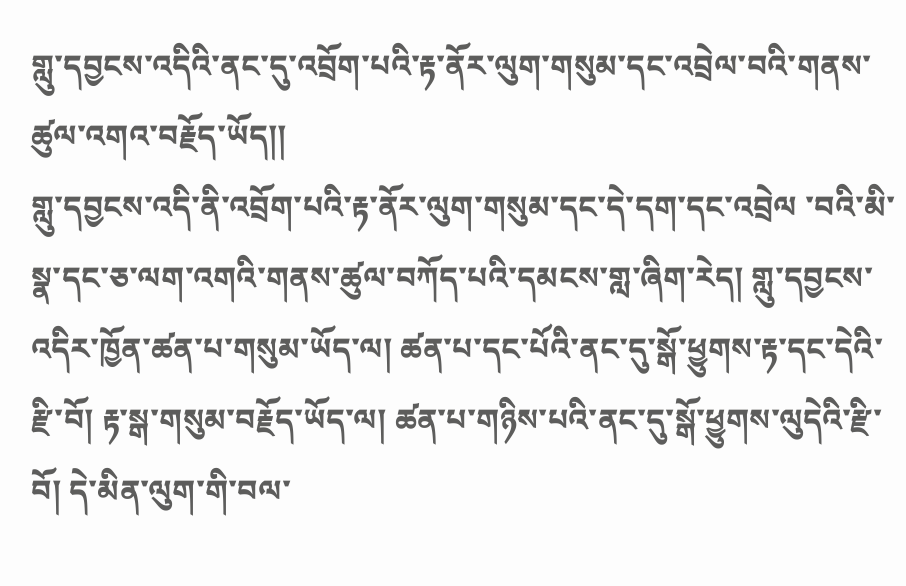གླུ་དབྱངས་འདིའི་ནང་དུ་འབྲོག་པའི་རྟ་ནོར་ལུག་གསུམ་དང་འབྲེལ་བའི་གནས་ཚུལ་འགའ་བརྗོད་ཡོད།།
གླུ་དབྱངས་འདི་ནི་འབྲོག་པའི་རྟ་ནོར་ལུག་གསུམ་དང་དེ་དག་དང་འབྲེལ ་བའི་མི་སྣ་དང་ཅ་ལག་འགའི་གནས་ཚུལ་བཀོད་པའི་དམངས་གླ་ཞིག་རེད། གླུ་དབྱངས་འདིར་ཁྱོན་ཚན་པ་གསུམ་ཡོད་ལ། ཚན་པ་དང་པོའི་ནང་དུ་སྒོ་ཕྱུགས་རྟ་དང་དེའི་རྫི་བོ། རྟ་སྒ་གསུམ་བརྗོད་ཡོད་ལ། ཚན་པ་གཉིས་པའི་ནང་དུ་སྒོ་ཕྱུགས་ལུདེའི་རྫི་བོ། དེ་མིན་ལུག་གི་བལ་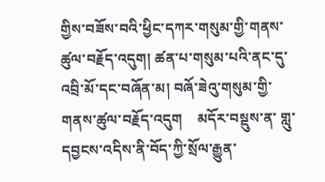གྱིས་བཟོས་བའི་ཕྱིང་དཀར་གསུམ་གྱི་གནས་ཚུལ་བརྗོད་འདུག། ཚན་པ་གསུམ་པའི་ནང་དུ་འབྲི་མོ་དང་བཞོན་མ། བཞོ་ཟེའུ་གསུམ་གྱི་གནས་ཚུལ་བརྗོད་འདུག    མདོར་བསྡུས་ན་ གླུ་དབྱངས་འདིས་ནི་བོད་ཀྱི་སྲོལ་རྒྱུན་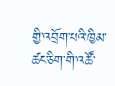གྱི་འབྲོག་པའི་ཁྱིམ་ཚང་ཅིག་གི་འཚོ་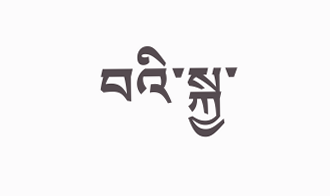བའི་སྐྱ་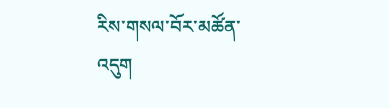རིས་གསལ་བོར་མཚོན་འདུག